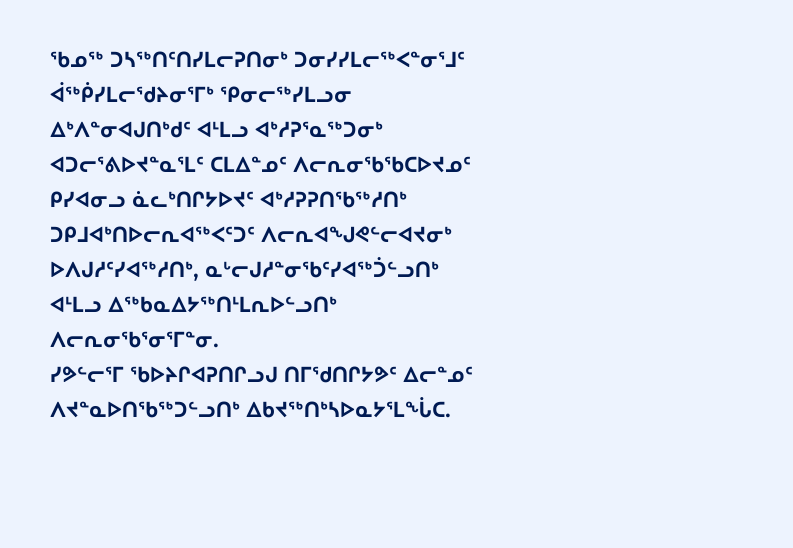ᖃᓄᖅ ᑐᓴᖅᑎᑦᑎᓯᒪᓕᕈᑎᓂᒃ ᑐᓂᓯᓯᒪᓕᖅᐸᓐᓂᕐᒧᑦ
ᐋᖅᑮᓯᒪᓕᖁᔨᓂᕐᒥᒃ ᕿᓂᓕᖅᓯᒪᓗᓂ ᐃᒃᐱᓐᓂᐊᒍᑎᒃᑯᑦ ᐊᒻᒪᓗ ᐊᒃᓱᕈᕐᓇᖅᑐᓂᒃ ᐊᑐᓕᕐᕕᐅᔪᓐᓇᕐᒪᑦ ᑕᒪᐃᓐᓄᑦ ᐱᓕᕆᓂᖃᖃᑕᐅᔪᓄᑦ ᑭᓯᐊᓂᓗ ᓈᓚᒃᑎᒋᔭᐅᔪᑦ ᐊᒃᓱᕈᕈᑎᖃᖅᓱᑎᒃ ᑐᑭᒧᐊᒃᑎᐅᓕᕆᐊᖅᐸᑦᑐᑦ ᐱᓕᕆᐊᖑᕙᓪᓕᐊᔪᓂᒃ ᐅᐱᒍᓱᑦᓯᐊᖅᓱᑎᒃ, ᓇᒡᓕᒍᓱᓐᓂᖃᑦᓯᐊᖅᑑᓪᓗᑎᒃ ᐊᒻᒪᓗ ᐃᖅᑲᓇᐃᔭᖅᑎᒻᒪᕆᐅᓪᓗᑎᒃ ᐱᓕᕆᓂᖃᕐᓂᕐᒥᓐᓂ.
ᓯᕗᓪᓕᕐᒥ ᖃᐅᔨᒋᐊᕈᑎᒋᓗᒍ ᑎᒥᖁᑎᒋᔭᕗᑦ ᐃᓕᓐᓄᑦ ᐱᔪᓐᓇᐅᑎᖃᖅᑐᓪᓗᑎᒃ ᐃᑲᔪᖅᑎᒃᓴᐅᓇᔭᕐᒪᖔᑕ.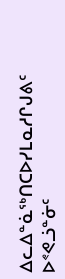ᐃᓚᐃᓐᓈᖅᑎᑕᐅᓯᒪᓇᓱᒋᒍᕕᑦ ᐅᕝᕙᓘᓐᓃᑦ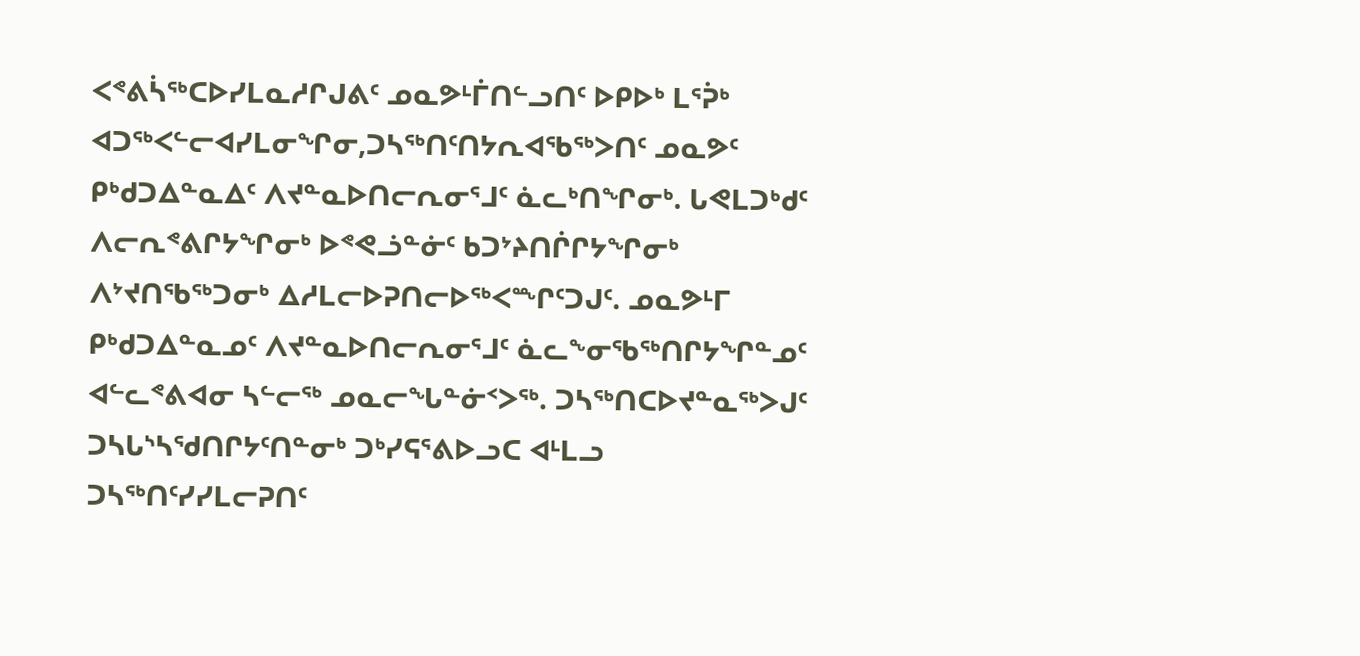ᐸᕝᕕᓵᖅᑕᐅᓯᒪᓇᓱᒋᒍᕕᑦ ᓄᓇᕗᒻᒦᑎᓪᓗᑎᑦ ᐅᑭᐅᒃ ᒪᕐᕉᒃ ᐊᑐᖅᐸᓪᓕᐊᓯᒪᓂᖏᓂ,ᑐᓴᖅᑎᑦᑎᔭᕆᐊᖃᖅᐳᑎᑦ ᓄᓇᕗᑦ ᑭᒃᑯᑐᐃᓐᓇᐃᑦ ᐱᔪᓐᓇᐅᑎᓕᕆᓂᕐᒧᑦ ᓈᓚᒃᑎᖏᓂᒃ. ᒐᕙᒪᑐᒃᑯᑦ ᐱᓕᕆᕝᕕᒋᔭᖏᓂᒃ ᐅᕝᕙᓘᓐᓃᑦ ᑲᑐᔾᔨᑎᒌᒋᔭᖏᓂᒃ ᐱᔾᔪᑎᖃᖅᑐᓂᒃ ᐃᓱᒪᓕᐅᕈᑎᓕᐅᖅᐸᖖᒋᑦᑐᒍᑦ. ᓄᓇᕗᒻᒥ ᑭᒃᑯᑐᐃᓐᓇᓄᑦ ᐱᔪᓐᓇᐅᑎᓕᕆᓂᕐᒧᑦ ᓈᓚᖕᓂᖃᖅᑎᒋᔭᖏᓐᓄᑦ ᐊᓪᓚᕝᕕᐊᓂ ᓴᓪᓕᖅ ᓄᓇᓕᖓᓐᓃᑉᐳᖅ. ᑐᓴᖅᑎᑕᐅᔪᓐᓇᖅᐳᒍᑦ ᑐᓴᒐᔅᓴᖁᑎᒋᔭᑦᑎᓐᓂᒃ ᑐᒃᓯᕋᕐᕕᐅᓗᑕ ᐊᒻᒪᓗ ᑐᓴᖅᑎᑦᓯᓯᒪᓕᕈᑎᑦ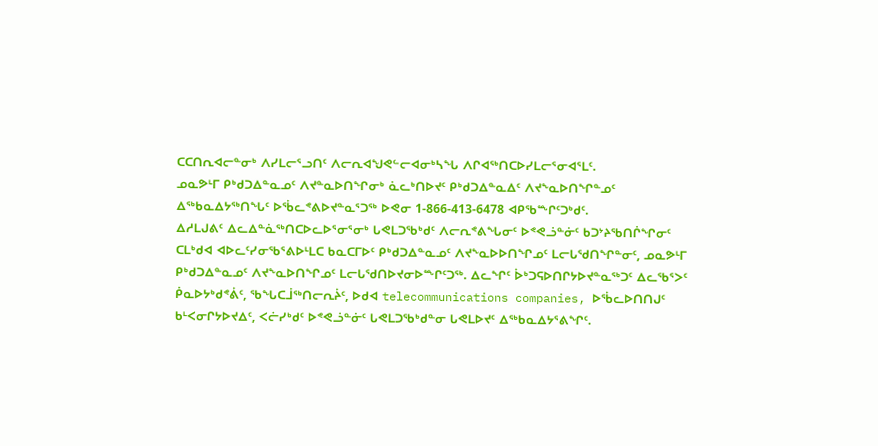ᑕᑕᑎᕆᐊᓕᓐᓂᒃ ᐱᓯᒪᓕᕐᓗᑎᑦ ᐱᓕᕆᐊᖑᕙᓪᓕᐊᓂᒃᓴᖓ ᐱᒋᐊᖅᑎᑕᐅᓯᒪᓕᕐᓂᐊᕐᒪᑦ.
ᓄᓇᕗᒻᒥ ᑭᒃᑯᑐᐃᓐᓇᓄᑦ ᐱᔪᓐᓇᐅᑎᖏᓂᒃ ᓈᓚᒃᑎᐅᔪᑦ ᑭᒃᑯᑐᐃᓐᓇᐃᑦ ᐱᔪᖕᓇᐅᑎᖏᓐᓄᑦ ᐃᖅᑲᓇᐃᔭᖅᑎᖓᑦ ᐅᖄᓚᕝᕕᐅᔪᓐᓇᕐᑐᖅ ᐅᕙᓂ 1-866-413-6478 ᐊᑭᖃᖖᒋᑦᑐᒃᑯᑦ.
ᐃᓱᒪᒍᕕᑦ ᐃᓚᐃᓐᓈᖅᑎᑕᐅᓚᐅᕐᓂᕐᓂᒃ ᒐᕙᒪᑐᖃᒃᑯᑦ ᐱᓕᕆᕝᕕᖓᓂᑦ ᐅᕝᕙᓘᓐᓃᑦ ᑲᑐᔾᔨᖃᑎᒌᖏᓂᑦ ᑕᒪᒃᑯᐊ ᐊᐅᓚᑦᓯᓂᖃᕐᕕᐅᒻᒪᑕ ᑲᓇᑕᒥᐅᑦ ᑭᒃᑯᑐᐃᓐᓇᓄᑦ ᐱᔪᖕᓇᐅᐅᑎᖏᓄᑦ ᒪᓕᒐᖁᑎᖏᓐᓂᑦ, ᓄᓇᕗᒻᒥ ᑭᒃᑯᑐᐃᓐᓇᓄᑦ ᐱᔪᖕᓇᐅᑎᖏᓄᑦ ᒪᓕᒐᖁᑎᐅᔪᓂᐅᖖᒋᑦᑐᖅ. ᐃᓚᖏᑦ ᐆᒃᑐᕋᐅᑎᒋᔭᐅᔪᓐᓇᖅᑐᑦ ᐃᓚᖃᕐᐳᑦ ᑮᓇᐅᔭᒃᑯᕝᕖᑦ, ᖃᖓᑕᒨᖅᑎᓕᕆᔩᑦ, ᐅᑯᐊ telecommunications companies, ᐅᖄᓚᐅᑎᑎᒍᑦ ᑲᒻᐸᓂᒋᔭᐅᔪᐃᑦ, ᐸᓖᓯᒃᑯᑦ ᐅᕝᕙᓘᓐᓃᑦ ᒐᕙᒪᑐᖃᒃᑯᓐᓂ ᒐᕙᒪᐅᔪᑦ ᐃᖅᑲᓇᐃᔭᕐᕕᖏᑦ.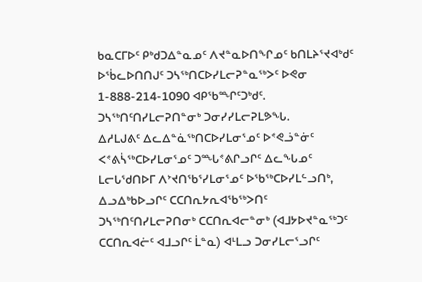ᑲᓇᑕᒥᐅᑦ ᑭᒃᑯᑐᐃᓐᓇᓄᑦ ᐱᔪᓐᓇᐅᑎᖏᓄᑦ ᑲᑎᒪᔨᕐᔪᐊᒃᑯᑦ ᐅᖄᓚᐅᑎᑎᒍᑦ ᑐᓴᖅᑎᑕᐅᓯᒪᓕᕈᓐᓇᖅᐳᑦ ᐅᕙᓂ 1-888-214-1090 ᐊᑭᖃᖖᒋᑦᑐᒃᑯᑦ.
ᑐᓴᖅᑎᑦᑎᓯᒪᓕᕈᑎᓐᓂᒃ ᑐᓂᓯᓯᒪᓕᕈᒪᕗᖓ.
ᐃᓱᒪᒍᕕᑦ ᐃᓚᐃᓐᓈᖅᑎᑕᐅᓯᒪᓂᕐᓄᑦ ᐅᕝᕙᓘᓐᓃᑦ ᐸᕝᕕᓵᖅᑕᐅᓯᒪᓂᕐᓄᑦ ᑐᖖᒐᕝᕕᒋᓗᒋᑦ ᐃᓚᖓᓄᑦ ᒪᓕᒐᖁᑎᐅᒥ ᐱᔾᔪᑎᖃᕐᓯᒪᓂᕐᓄᑦ ᐅᖃᖅᑕᐅᓯᒪᓪᓗᑎᒃ, ᐃᓗᐃᒃᑲᐅᓗᒋᑦ ᑕᑕᑎᕆᔭᕆᐊᖃᖅᐳᑎᑦ ᑐᓴᖅᑎᑦᑎᓯᒪᓕᕈᑎᓂᒃ ᑕᑕᑎᕆᐊᓕᓐᓂᒃ (ᐊᒧᔭᐅᔪᓐᓇᖅᑐᑦ ᑕᑕᑎᕆᐊᓖᑦ ᐊᒧᓗᒋᑦ ᒫᓐᓇ) ᐊᒻᒪᓗ ᑐᓂᓯᒪᓕᕐᓗᒋᑦ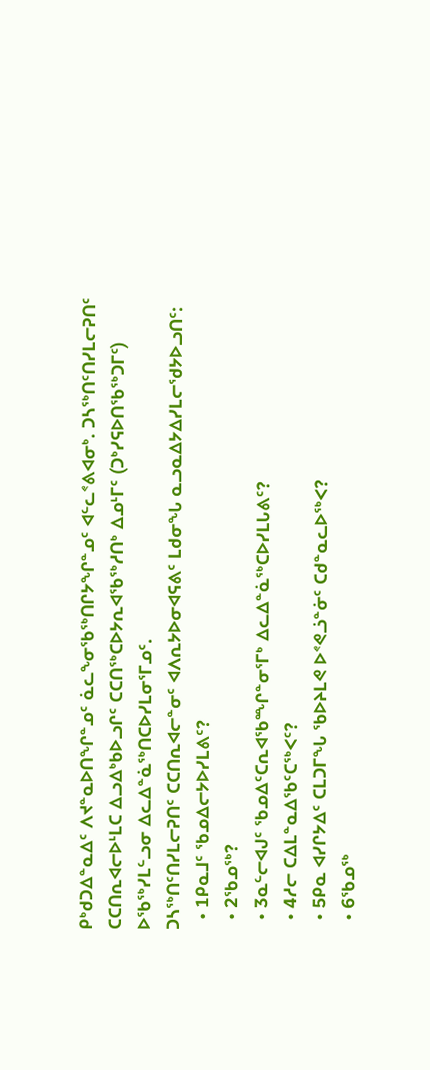ᑭᒃᑯᑐᐃᓐᓇᐃᑦ ᐱᔪᓐᓇᐅᑎᖏᓐᓄᑦ ᓈᓚᖕᓂᖃᖅᑎᒋᔭᖏᓐᓄᑦ ᐊᓪᓚᕝᕕᐊᓂᒃ. ᑐᓴᖅᑎᑦᑎᓯᒪᓕᕈᑎᑦ ᑕᑕᑎᕆᐊᓕᐅᒻᒪᑕ ᐃᓗᐃᒃᑲᐅᓗᒋᑦ ᑕᑕᑎᖅᑕᐅᔭᕆᐊᖃᖅᓱᑎᒃ ᐃᓄᒻᒥᑦ (ᑐᒃᓯᕋᐅᑎᖃᖅᑐᒥᑦ) ᐅᖃᖅᓯᒪᓪᓗᓂ ᐃᓚᐃᓐᓈᖅᑎᑕᐅᓯᒪᓂᕐᒥᓄᑦ.
ᑐᓴᖅᑎᑦᑎᓯᒪᓕᕈᑎᑦ ᑕᑕᑎᕆᐊᓕᓐᓂᑦ ᐊᐱᕆᔭᐅᓂᐊᕋᕕᑦ ᒪᑯᓂᖓ ᓇᓗᓇᐃᔭᐃᓯᒪᓕᖁᔭᐅᓗᑎᑦ:
  • 1ᑭᓇᒧᑦ ᖃᓄᐃᓕᔭᐅᓯᒪᕕᑦ?
  • 2ᖃᓄᖅ?
  • 3ᓇᓪᓕᐊᒍᑦ ᖃᓄᐃᑦᑕᕆᐊᖃᖖᒋᓐᓂᕐᒥᒃ ᐃᓚᐃᓐᓈᖅᑕᐅᓯᒪᒐᕕᑦ?
  • 4ᓱᓕ ᑕᐃᒪᓐᓇᐃᖃᑦᑕᖅᐸᑦ?
  • 5ᑭᓇ ᐊᓯᒋᔭᐃᑦ ᑕᒪᑐᒥᖓ ᖃᐅᔨᒪᕙ ᐅᕝᕙᓘᓐᓃᑦ ᑕᑯᓐᓇᓚᐅᖅᐸ?
  • 6ᖃᓄᖅ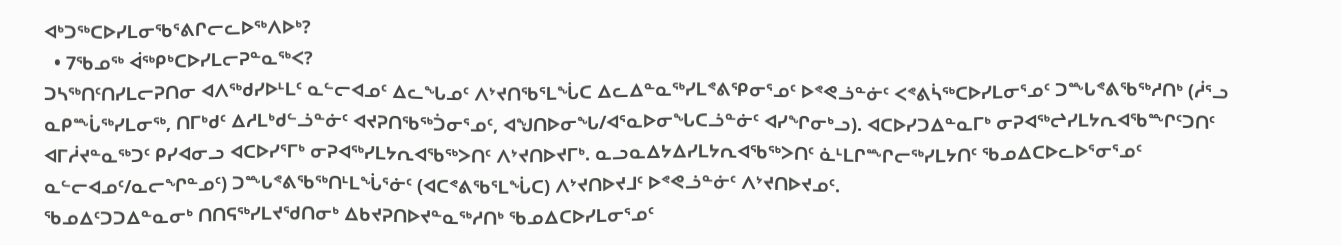ᐊᒃᑐᖅᑕᐅᓯᒪᓂᖃᕐᕕᒋᓕᓚᐅᖅᐱᐅᒃ?
  • 7ᖃᓄᖅ ᐋᖅᑭᒃᑕᐅᓯᒪᓕᕈᓐᓇᖅᐸ?
ᑐᓴᖅᑎᑦᑎᓯᒪᓕᕈᑎᓂ ᐊᐱᖅᑯᓯᐅᒻᒪᑦ ᓇᓪᓕᐊᓄᑦ ᐃᓚᖓᓄᑦ ᐱᔾᔪᑎᖃᕐᒪᖔᑕ ᐃᓚᐃᓐᓇᖅᓯᒪᕝᕕᕿᓂᕐᓄᑦ ᐅᕝᕙᓘᓐᓃᑦ ᐸᕝᕕᓵᖅᑕᐅᓯᒪᓂᕐᓄᑦ ᑐᖖᒐᕝᕕᖃᖅᓱᑎᒃ (ᓲᕐᓗ ᓇᑭᖖᒑᖅᓯᒪᓂᖅ, ᑎᒥᒃᑯᑦ ᐃᓱᒪᒃᑯᓪᓘᓐᓃᑦ ᐊᔪᕈᑎᖃᖅᑑᓂᕐᓄᑦ, ᐊᖑᑎᐅᓂᖓ/ᐊᕐᓇᐅᓂᖓᑕᓘᓐᓃᑦ ᐊᓯᖏᓂᒃᓗ). ᐊᑕᐅᓯᑐᐃᓐᓇᒥᒃ ᓂᕈᐊᖅᖠᓯᒪᔭᕆᐊᖃᖖᒋᑦᑐᑎᑦ ᐊᒥᓲᔪᓐᓇᖅᑐᑦ ᑭᓯᐊᓂᓗ ᐊᑕᐅᓯᕐᒥᒃ ᓂᕈᐊᖅᓯᒪᔭᕆᐊᖃᖅᐳᑎᑦ ᐱᔾᔪᑎᐅᔪᒥᒃ. ᓇᓗᓇᐃᔭᐃᓯᒪᔭᕆᐊᖃᖅᐳᑎᑦ ᓈᒻᒪᒋᖖᒋᓕᖅᓯᒪᔭᑎᑦ ᖃᓄᐃᑕᐅᓚᐅᕐᓂᕐᓄᑦ ᓇᓪᓕᐊᓄᑦ/ᓇᓕᖏᓐᓄᑦ) ᑐᖖᒐᕝᕕᖃᖅᑎᒻᒪᖔᕐᓃᑦ (ᐊᑕᕝᕕᖃᕐᒪᖔᑕ) ᐱᔾᔪᑎᐅᔪᒧᑦ ᐅᕝᕙᓘᓐᓃᑦ ᐱᔾᔪᑎᐅᔪᓄᑦ.
ᖃᓄᐃᑦᑐᑐᐃᓐᓇᓂᒃ ᑎᑎᕋᖅᓯᒪᔪᖁᑎᓂᒃ ᐃᑲᔪᕈᑎᐅᔪᓐᓇᖅᓱᑎᒃ ᖃᓄᐃᑕᐅᓯᒪᓂᕐᓄᑦ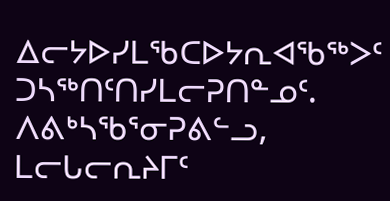ᐃᓕᔭᐅᓯᒪᖃᑕᐅᔭᕆᐊᖃᖅᐳᑦ ᑐᓴᖅᑎᑦᑎᓯᒪᓕᕈᑎᓐᓄᑦ. ᐱᕕᒃᓴᖃᕐᓂᕈᕕᓪᓗ, ᒪᓕᒐᓕᕆᔨᒥᑦ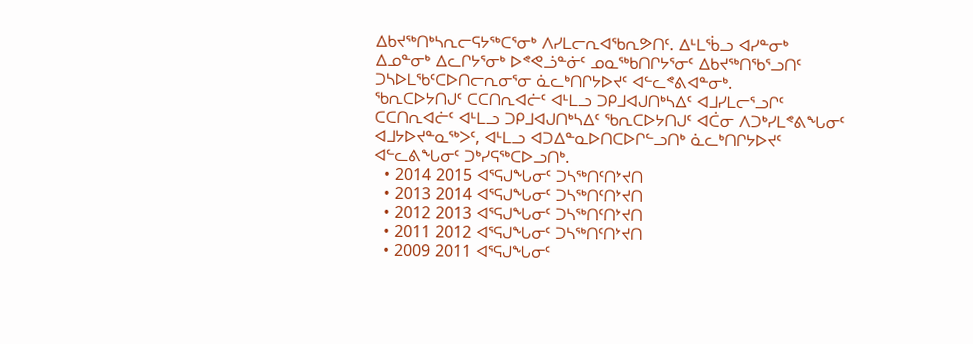ᐃᑲᔪᖅᑎᒃᓴᕆᓕᕋᔭᖅᑕᕐᓂᒃ ᐱᓯᒪᓕᕆᐊᖃᕆᕗᑎᑦ. ᐃᒻᒪᖄᓗ ᐊᓯᓐᓂᒃ ᐃᓄᓐᓂᒃ ᐃᓚᒋᔭᕐᓂᒃ ᐅᕝᕙᓘᓐᓃᑦ ᓄᓇᖅᑲᑎᒋᔭᕐᓂᑦ ᐃᑲᔪᖅᑎᖃᕐᓗᑎᑦ ᑐᓴᐅᒪᖃᑦᑕᐅᑎᓕᕆᓂᕐᓂ ᓈᓚᒃᑎᒋᔭᐅᔪᑦ ᐊᓪᓚᕝᕕᐊᓐᓂᒃ.
ᖃᕆᑕᐅᔭᑎᒍᑦ ᑕᑕᑎᕆᐊᓖᑦ ᐊᒻᒪᓗ ᑐᑭᒧᐊᒍᑎᒃᓴᐃᑦ ᐊᒧᓯᒪᓕᕐᓗᒋᑦ
ᑕᑕᑎᕆᐊᓖᑦ ᐊᒻᒪᓗ ᑐᑭᒧᐊᒍᑎᒃᓴᐃᑦ ᖃᕆᑕᐅᔭᑎᒍᑦ ᐊᑖᓂ ᐱᑐᒃᓯᒪᕝᕕᖓᓂᑦ ᐊᒧᔭᐅᔪᓐᓇᖅᐳᑦ, ᐊᒻᒪᓗ ᐊᑐᐃᓐᓇᐅᑎᑕᐅᒋᓪᓗᑎᒃ ᓈᓚᒃᑎᒋᔭᐅᔪᑦ ᐊᓪᓚᕕᖓᓂᑦ ᑐᒃᓯᕋᖅᑕᐅᓗᑎᒃ.
  • 2014 2015 ᐊᕐᕋᒍᖓᓂᑦ ᑐᓴᖅᑎᑦᑎᔾᔪᑎ
  • 2013 2014 ᐊᕐᕋᒍᖓᓂᑦ ᑐᓴᖅᑎᑦᑎᔾᔪᑎ
  • 2012 2013 ᐊᕐᕋᒍᖓᓂᑦ ᑐᓴᖅᑎᑦᑎᔾᔪᑎ
  • 2011 2012 ᐊᕐᕋᒍᖓᓂᑦ ᑐᓴᖅᑎᑦᑎᔾᔪᑎ
  • 2009 2011 ᐊᕐᕋᒍᖓᓂᑦ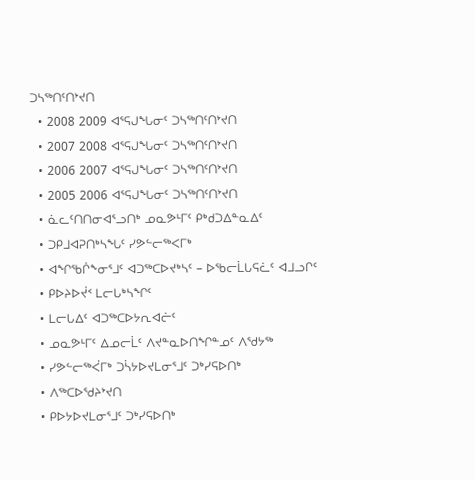ᑐᓴᖅᑎᑦᑎᔾᔪᑎ
  • 2008 2009 ᐊᕐᕋᒍᖓᓂᑦ ᑐᓴᖅᑎᑦᑎᔾᔪᑎ
  • 2007 2008 ᐊᕐᕋᒍᖓᓂᑦ ᑐᓴᖅᑎᑦᑎᔾᔪᑎ
  • 2006 2007 ᐊᕐᕋᒍᖓᓂᑦ ᑐᓴᖅᑎᑦᑎᔾᔪᑎ
  • 2005 2006 ᐊᕐᕋᒍᖓᓂᑦ ᑐᓴᖅᑎᑦᑎᔾᔪᑎ
  • ᓈᓚᑦᑎᑎᓂᐊᕐᓗᑎᒃ ᓄᓇᕗᒻᒥᑦ ᑭᒃᑯᑐᐃᓐᓇᐃᑦ
  • ᑐᑭᒧᐊᕈᑎᒃᓴᖓᑦ ᓯᕗᓪᓕᖅᐸᒥᒃ
  • ᐊᖏᖃᒌᖕᓂᕐᒧᑦ ᐊᑐᖅᑕᐅᔪᒃᓴᑦ – ᐅᖃᓕᒫᒐᕋᓛᑦ ᐊᒧᓗᒋᑦ
  • ᑭᐅᔨᐅᔫᑉ ᒪᓕᒐᒃᓴᖏᑦ
  • ᒪᓕᒐᐃᑦ ᐊᑐᖅᑕᐅᔭᕆᐊᓖᑦ
  • ᓄᓇᕗᒻᒥᑦ ᐃᓄᓕᒫᑦ ᐱᔪᓐᓇᐅᑎᖏᓐᓄᑦ ᐱᖁᔭᖅ
  • ᓯᕗᓪᓕᖅᐹᒥᒃ ᑐᓵᔭᐅᔪᒪᓂᕐᒧᑦ ᑐᒃᓯᕋᐅᑎᒃ
  • ᐱᖅᑕᐅᖁᔨᔾᔪᑎ
  • ᑭᐅᔭᐅᔪᒪᓂᕐᒧᑦ ᑐᒃᓯᕋᐅᑎᒃ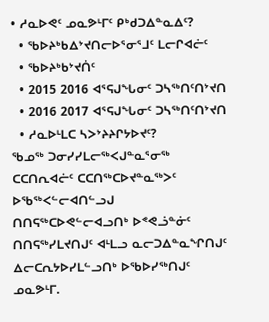• ᓱᓇᐅᕙᑦ ᓄᓇᕗᒻᒥᑦ ᑭᒃᑯᑐᐃᓐᓇᐃᑦ?
  • ᖃᐅᔨᒃᑲᐃᔾᔪᑎᓕᐅᕐᓂᕐᒧᑦ ᒪᓕᒋᐊᓖᑦ
  • ᖃᐅᔨᒃᑲᔾᔪᑏᑦ
  • 2015 2016 ᐊᕐᕋᒍᖓᓂᑦ ᑐᓴᖅᑎᑦᑎᔾᔪᑎ
  • 2016 2017 ᐊᕐᕋᒍᖓᓂᑦ ᑐᓴᖅᑎᑦᑎᔾᔪᑎ
  • ᓱᓇᐅᒻᒪᑕ ᓴᐳᔾᔨᔨᒋᔭᐅᔪᑦ?
ᖃᓄᖅ ᑐᓂᓯᓯᒪᓕᖅᐸᒍᓐᓇᕐᓂᖅ
ᑕᑕᑎᕆᐊᓖᑦ ᑕᑕᑎᖅᑕᐅᔪᓐᓇᖅᐳᑦ ᐅᖃᖅᐸᓪᓕᐊᑎᓪᓗᒍ ᑎᑎᕋᖅᑕᐅᕙᓪᓕᐊᓗᑎᒃ ᐅᕝᕙᓘᓐᓃᑦ ᑎᑎᕋᖅᓯᒪᔪᑎᒍᑦ ᐊᒻᒪᓗ ᓇᓕᑐᐃᓐᓇᖏᑎᒍᑦ ᐃᓕᑕᕆᔭᐅᓯᒪᓪᓗᑎᒃ ᐅᖃᐅᓯᖅᑎᒍᑦ ᓄᓇᕗᒻᒥ.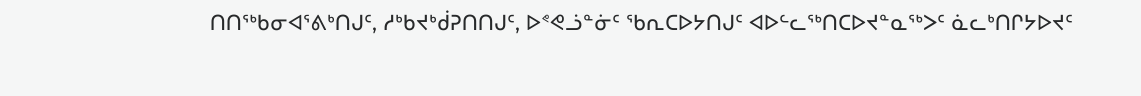ᑎᑎᖅᑲᓂᐊᕐᕕᒃᑎᒍᑦ, ᓱᒃᑲᔪᒃᑰᕈᑎᑎᒍᑦ, ᐅᕝᕙᓘᓐᓃᑦ ᖃᕆᑕᐅᔭᑎᒍᑦ ᐊᐅᓪᓚᖅᑎᑕᐅᔪᓐᓇᖅᐳᑦ ᓈᓚᒃᑎᒋᔭᐅᔪᑦ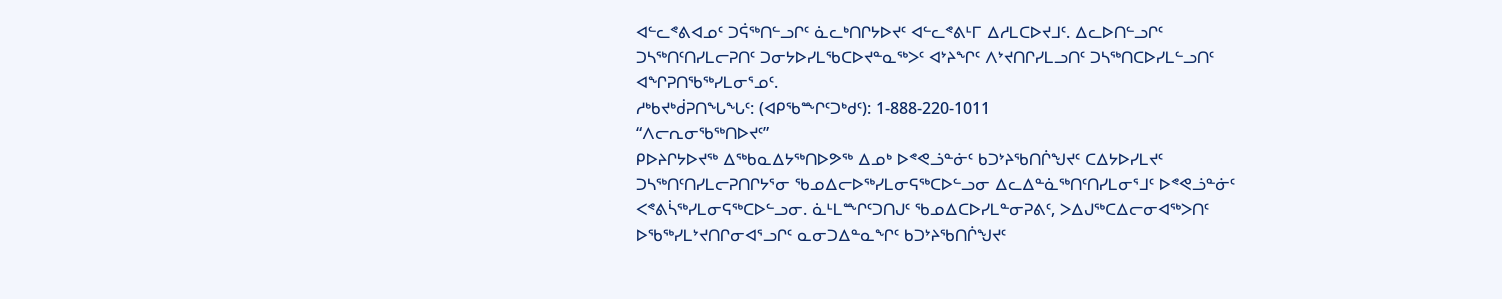ᐊᓪᓚᕝᕕᐊᓄᑦ ᑐᕌᖅᑎᓪᓗᒋᑦ ᓈᓚᒃᑎᒋᔭᐅᔪᑦ ᐊᓪᓚᕝᕕᒻᒥ ᐃᓱᒪᑕᐅᔪᒧᑦ. ᐃᓚᐅᑎᓪᓗᒋᑦ ᑐᓴᖅᑎᑦᑎᓯᒪᓕᕈᑎᑦ ᑐᓂᔭᐅᓯᒪᖃᑕᐅᔪᓐᓇᖅᐳᑦ ᐊᔾᔨᖏᑦ ᐱᔾᔪᑎᒋᓯᒪᓗᑎᑦ ᑐᓴᖅᑎᑕᐅᓯᒪᓪᓗᑎᑦ ᐊᖏᕈᑎᖃᖅᓯᒪᓂᕐᓄᑦ.
ᓱᒃᑲᔪᒃᑰᕈᑎᖓᖓᑦ: (ᐊᑭᖃᖖᒋᑦᑐᒃᑯᑦ): 1-888-220-1011
“ᐱᓕᕆᓂᖃᖅᑎᐅᔪᑦ”
ᑭᐅᔨᒋᔭᐅᔪᖅ ᐃᖅᑲᓇᐃᔭᖅᑎᐅᕗᖅ ᐃᓄᒃ ᐅᕝᕙᓘᓐᓃᑦ ᑲᑐᔾᔨᖃᑎᒌᖑᔪᑦ ᑕᐃᔭᐅᓯᒪᔪᑦ ᑐᓴᖅᑎᑦᑎᓯᒪᓕᕈᑎᒋᔭᕐᓂ ᖃᓄᐃᓕᐅᖅᓯᒪᓂᕋᖅᑕᐅᓪᓗᓂ ᐃᓚᐃᓐᓈᖅᑎᑦᑎᓯᒪᓂᕐᒧᑦ ᐅᕝᕙᓘᓐᓃᑦ ᐸᕝᕕᓵᖅᓯᒪᓂᕋᖅᑕᐅᓪᓗᓂ. ᓈᒻᒪᖖᒋᑦᑐᑎᒍᑦ ᖃᓄᐃᑕᐅᓯᒪᓐᓂᕈᕕᑦ, ᐳᐃᒍᖅᑕᐃᓕᓂᐊᖅᐳᑎᑦ ᐅᖃᖅᓯᒪᔾᔪᑎᒋᓂᐊᕐᓗᒋᑦ ᓇᓂᑐᐃᓐᓇᖏᑦ ᑲᑐᔾᔨᖃᑎᒌᖑᔪᑦ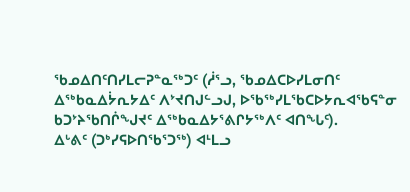ᖃᓄᐃᑎᑦᑎᓯᒪᓕᕈᓐᓇᖅᑐᑦ (ᓲᕐᓗ, ᖃᓄᐃᑕᐅᓯᒪᓂᑎᑦ ᐃᖅᑲᓇᐃᔮᕆᔭᐃᑦ ᐱᔾᔪᑎᒍᓪᓗᒍ, ᐅᖃᖅᓯᒪᖃᑕᐅᔭᕆᐊᖃᕋᓐᓂ ᑲᑐᔾᔨᖃᑎᒌᖑᔪᑦ ᐃᖅᑲᓇᐃᔭᕐᕕᒋᔭᖅᐱᑦ ᐊᑎᖓᑦ).
ᐃᒡᕕᑦ (ᑐᒃᓯᕋᐅᑎᖃᕐᑐᖅ) ᐊᒻᒪᓗ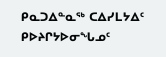ᑭᓇᑐᐃᓐᓇᖅ ᑕᐃᓯᒪᔭᐃᑦ ᑭᐅᔨᒋᔭᐅᓂᖓᓄᑦ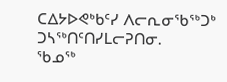ᑕᐃᔭᐅᕙᒃᑲᑦᓯ ᐱᓕᕆᓂᖃᖅᑐᒃ ᑐᓴᖅᑎᑦᑎᓯᒪᓕᕈᑎᓂ.
ᖃᓄᖅ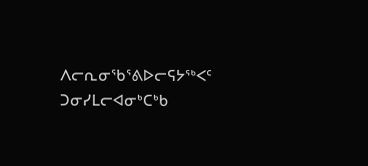ᐱᓕᕆᓂᖃᕐᕕᐅᓕᕋᔭᖅᐸᑦ ᑐᓂᓯᒪᓕᐊᓂᒃᑕᒃᑲ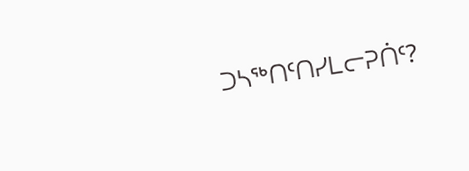ᑐᓴᖅᑎᑦᑎᓯᒪᓕᕈᑏᑦ?